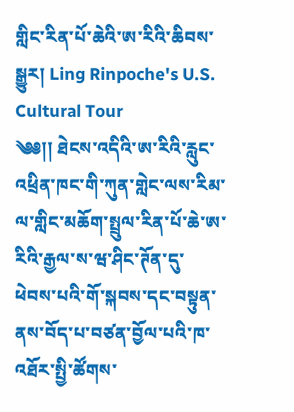གླིང་རིན་པོ་ཆེའི་ཨ་རིའི་ཆིབས་སྒྱུར། Ling Rinpoche's U.S. Cultural Tour
༄༅།། ཐེངས་འདིའི་ཨ་རིའི་རླུང་འཕྲིན་ཁང་གི་ཀུན་གླེང་ལས་རིམ་ལ་གླིང་མཆོག་སྤྲུལ་རིན་པོ་ཆེ་ཨ་རིའི་རྒྱལ་ས་ཝ་ཤིང་ཊོན་དུ་ཕེབས་པའི་གོ་སྐབས་དང་བསྟུན་ནས་བོད་པ་བཙན་བྱོལ་པའི་ཁ་འཐོར་སྤྱི་ཚོགས་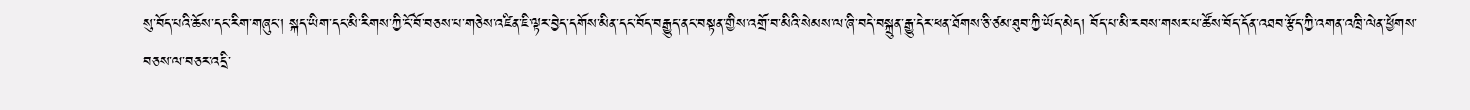སུ་བོད་པའི་ཆོས་དང་རིག་གཞུང་། སྐད་ཡིག་དང་མི་རིགས་ཀྱི་ངོ་བོ་བཅས་པ་གཅེས་འཛིན་ཇི་ལྟར་བྱེད་དགོས་མིན་དང་བོད་བརྒྱུད་ནང་བསྟན་གྱིས་འགྲོ་བ་མིའི་སེམས་ལ་ཞི་བདེ་བསྐྲུན་རྒྱུ་དེར་ཕན་ཐོགས་ཅི་ཙམ་ཐུབ་ཀྱི་ཡོད་མེད། བོད་པ་མི་རབས་གསར་པ་ཚོས་བོད་དོན་འཐབ་རྩོད་ཀྱི་འགན་འཁྲི་ལེན་ཕྱོགས་བཅས་ལ་བཅར་འདྲི་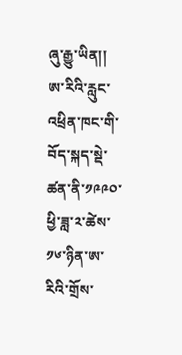ཞུ་རྒྱུ་ཡིན།།
ཨ་རིའི་རླུང་འཕྲིན་ཁང་གི་བོད་སྐད་སྡེ་ཚན་ནི་༡༩༩༠་ཕྱི་ཟླ་༢་ཚེས་༡༦་ཉིན་ཨ་རིའི་གྲོས་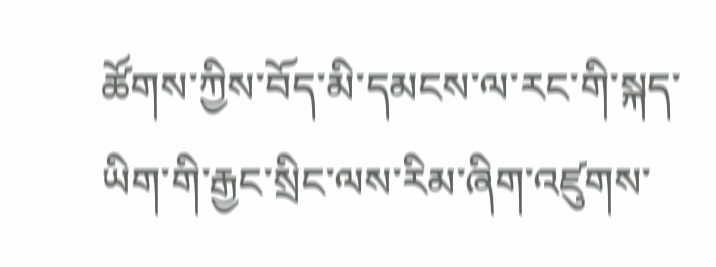ཚོགས་ཀྱིས་བོད་མི་དམངས་ལ་རང་གི་སྐད་ཡིག་གི་རྒྱང་སྲིང་ལས་རིམ་ཞིག་འཛུགས་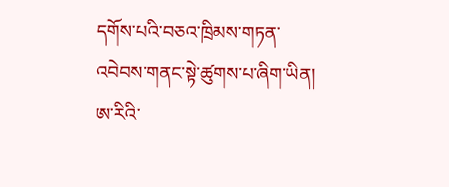དགོས་པའི་བཅའ་ཁྲིམས་གཏན་འབེབས་གནང་སྟེ་ཚུགས་པ་ཞིག་ཡིན། ཨ་རིའི་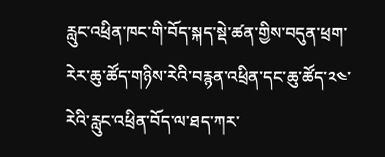རླུང་འཕྲིན་ཁང་གི་བོད་སྐད་སྡེ་ཚན་གྱིས་བདུན་ཕྲག་རེར་ཆུ་ཚོད་གཉིས་རེའི་བརྙན་འཕྲིན་དང་ཆུ་ཚོད་༢༤་རེའི་རླུང་འཕྲིན་བོད་ལ་ཐད་ཀར་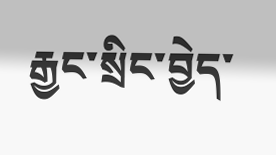རྒྱང་སྲིང་བྱེད་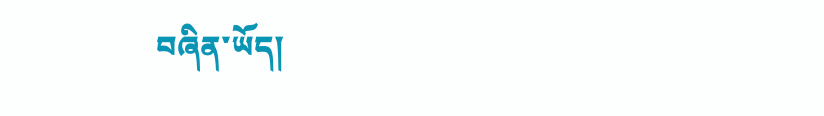བཞིན་ཡོད།